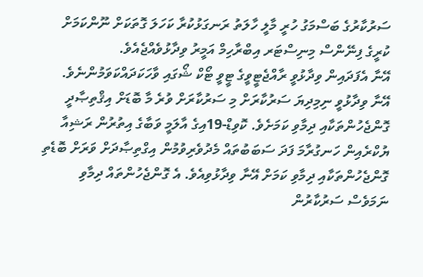ސަރުކާރުގެ ބަސްމަގު ހުރީ މާލީ ހާލަތު ރަނގަޅުކުރާ ކަހަލަ ގޮތަކަށް ނޫންކަމަށް ކުރީގެ ފިނޭންސް މިނިސްޓަރ އިބްރާހިމް އަމީރު ވިދާޅުވެއްޖެއެވެ.
އޭނާ އެފަދައިން ވިދާޅުވީ ރާއްޖެޓީވީގެ ޓީވީ ޓޯކް ޝޯގައި ވާހަކަދައްކަވަމުންނެވެ.
އޭނާ ވިދާޅުވީ ނިމިދިޔަ ސަރުކާރަށް މި ސަރުކާރަށް ވުރެ މާ ބޮޑަށް އިޤްތިޞާދީ ގޮންޖެހުންތަކާއި ދިމާވި ކަމަށެވެ. ކޮވިޑް-19އިގެ އާލަމީ ވަބާގެ އިތުރުން ރަޝިއާ ޔުކްރެއިން ހަނގުރާމަ ފަދަ ސަބަބުތައް މެދުވެރިވުމުން އިގްތިޞާދަށް ވަރަށް ބޮޑެތި ގޮންޖެހުންތަކާއި ދިމާވި ކަމަށް އޭނާ ވިދާޅުވިއެވެ. އެ ގޮންޖެހުންތައް ދިމާވި ނަމަވެސް ސަރުކާރުން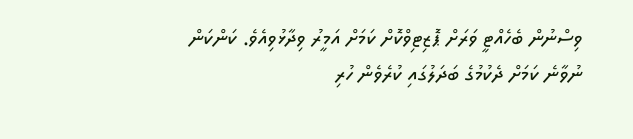ވިސްނުން ބެހެއްޓީ ވަރަށް ޕޮޒިޓިވްކޮށް ކަމަށް އަމީރު ވިދާޅުވިއެވެ. ކަންކަން ނުވާނެ ކަމަށް ދެކުމުގެ ބަދަލުގައި ކުރެވެން ހުރި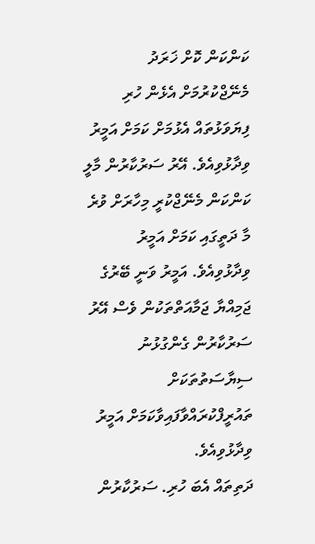ކަންކަން ކޮށް ޚަރަދު މެނޭޖްކުރުމަށް އެޅެން ހުރި ފިޔަވަޅުތައް އެޅުމަށް ކަމަށް އަމީރު ވިދާޅުވިއެވެ. އޭރު ސަރުކާރުން މާލީ ކަންކަން މެނޭޖްކުރީ މިހާރަށް ވުރެ މާ ދަތީގައި ކަމަށް އަމީރު ވިދާޅުވިއެވެ. އަމީރު ވަނީ ބޭރުގެ ޖަމިއްޔާ ޖަމާއަތްތަކުން ވެސް އޭރު ސަރުކާރުން ގެންގުޅުނު ސިޔާސަތުތަކަށް ތައުރީފްކުރައްވާފައިވާކަމަށް އަމީރު ވިދާޅުވިއެވެ.
ދަތިތައް އެބަ ހުރި. ސަރުކާރުން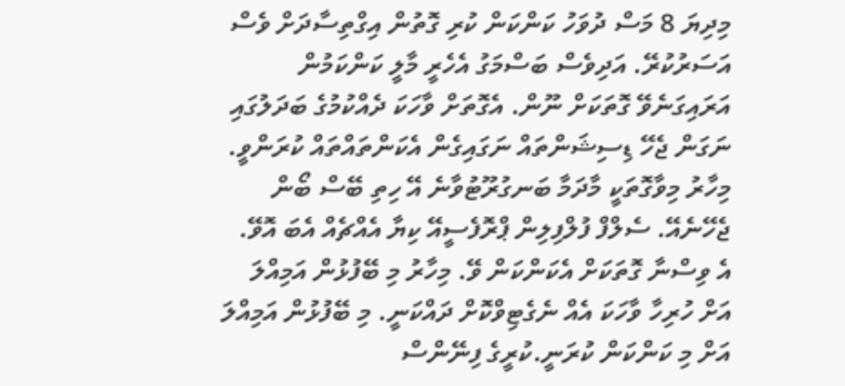މިދިޔަ 8 މަސް ދުވަހު ކަންކަން ކުރި ގޮތުން އިގްތިސާދަށް ވެސް އަސަރުކުރޭ. އަދިވެސް ބަސްމަގު އެހެރީ މާލީ ކަންކަމުން އަރައިގަނެވޭ ގޮތަކަށް ނޫން. އެގޮތަށް ވާހަކަ ދެއްކުމުގެ ބަދަލުގައި ނަގަން ޖެހޭ ޑިސިޝަންތައް ނަގައިގެން އެކަންތައްތައް ކުރަންވީ. މިހާރު މިވާގޮތަކީ މާދަމާ ބަނގުރޫޓުވާނެ އޭ ހިތި ބޭސް ބޯން ޖެހޭނެއޭ. ސެލްފް ފުލްފިލިން ޕްރޮފެސީއޭ ކިޔާ އެއްޗެއް އެބަ އޮވޭ. އެ ވިސްނާ ގޮތަކަށް އެކަންކަން ވޭ. މިހާރު މި ބޭފުޅުން އަމިއްލަ އަށް ހުރިހާ ވާހަކަ އެއް ނެގެޓިވްކޮށް ދައްކަނީ. މި ބޭފުޅުން އަމިއްލަ އަށް މި ކަންކަން ކުރަނީ.ކުރީގެ ފިނޭންސް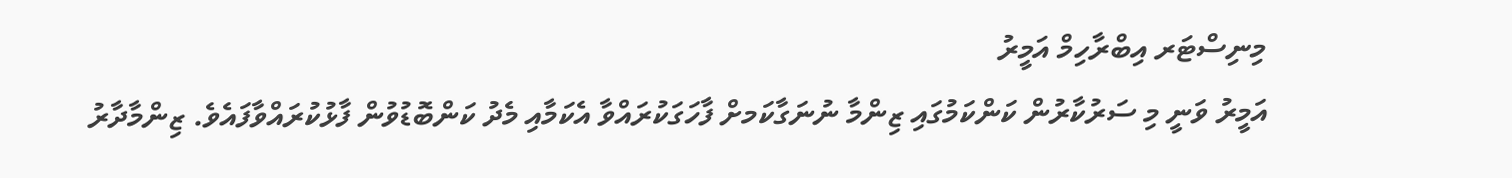މިނިސްޓަރ އިބްރާހިމް އަމީރު
އަމީރު ވަނީ މި ސަރުކާރުން ކަންކަމުގައި ޒިންމާ ނުނަގާކަމށް ފާހަގަކުރައްވާ އެކަމާއި މެދު ކަންބޮޑުވުން ފާޅުކުރައްވާފައެވެ. ޒިންމާދާރު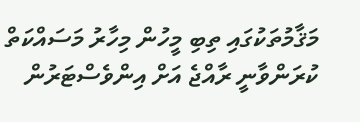މަޤާމުތަކުގައި ތިބި މީހުން މިހާރު މަސައްކަތް ކުރަންވާނީ ރާއްޖެ އަށް އިންވެސްޓަރުން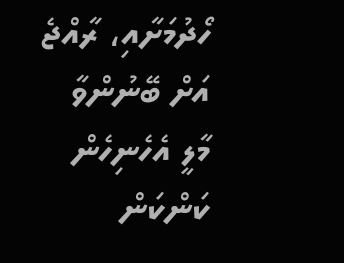ހޯދުމަށާއި، ރާއްޖެ އަށް ބޭނުންވާ މާލީ އެހެނިހެން ކަންކަން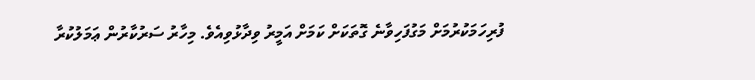ފުރިހަމަކުރުމަށް މަގުފަހިވާނެ ގޮތަކަށް ކަމަށް އަމީރު ވިދާޅުވިއެވެ. މިހާރު ސަރުކާރުން ޢަމަލުކުރާ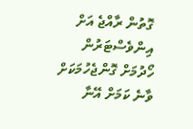ގޮތުން ރާއްޖެ އަށް އިންވެސްޓަރުން ހޯދުމަށް ގޮންޖެހުމަކަށް ވާނެ ކަމަށް އޭނާ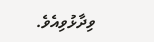ވިދާޅުވިއެވެ.